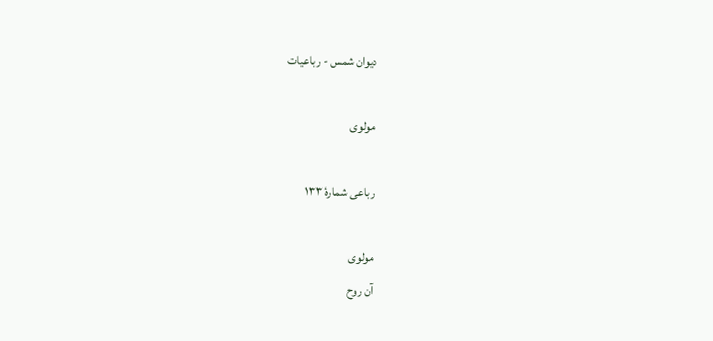دیوان شمس - رباعیات

مولوی

رباعی شمارهٔ ۱۳۳

مولوی
آن روح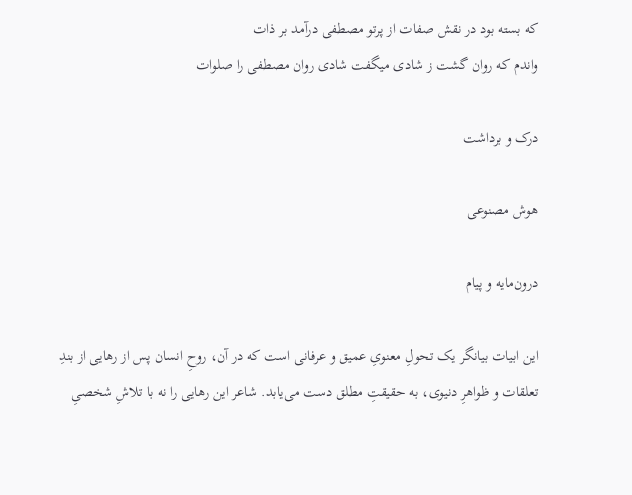که بسته بود در نقش صفات از پرتو مصطفی درآمد بر ذات
واندم که روان گشت ز شادی میگفت شادی روان مصطفی را صلوات

درک و برداشت

هوش مصنوعی

درون‌مایه و پیام

این ابیات بیانگر یک تحولِ معنویِ عمیق و عرفانی است که در آن، روحِ انسان پس از رهایی از بندِ تعلقات و ظواهرِ دنیوی، به حقیقتِ مطلق دست می‌یابد. شاعر این رهایی را نه با تلاشِ شخصیِ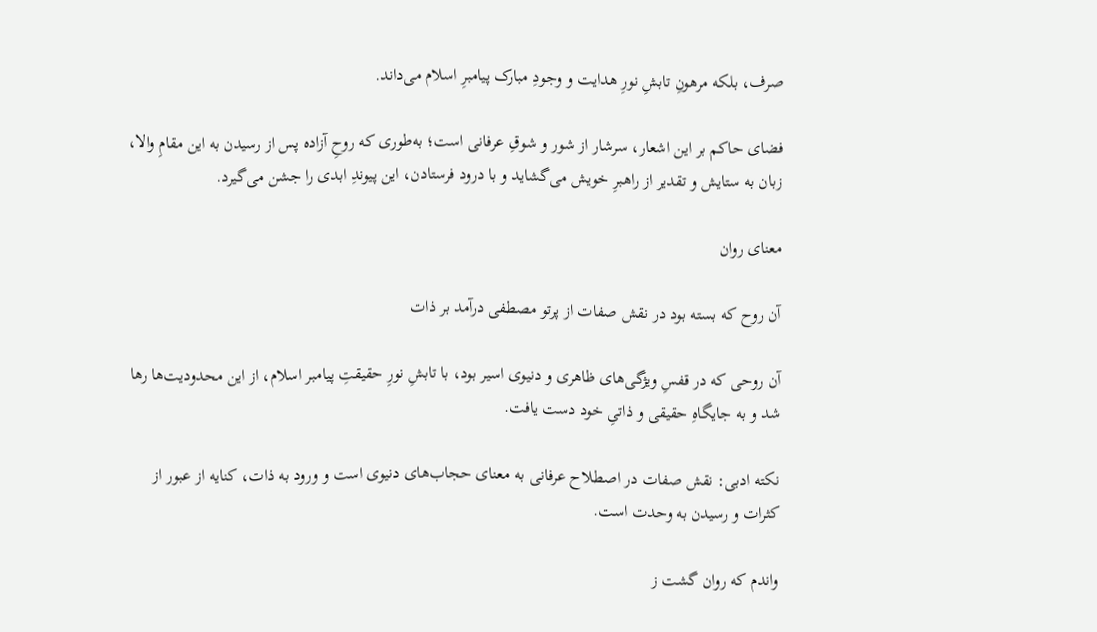صرف، بلکه مرهونِ تابشِ نورِ هدایت و وجودِ مبارک پیامبرِ اسلام می‌داند.

فضای حاکم بر این اشعار، سرشار از شور و شوقِ عرفانی است؛ به‌طوری که روحِ آزاده پس از رسیدن به این مقامِ والا، زبان به ستایش و تقدیر از راهبرِ خویش می‌گشاید و با درود فرستادن، این پیوندِ ابدی را جشن می‌گیرد.

معنای روان

آن روح که بسته بود در نقش صفات از پرتو مصطفی درآمد بر ذات

آن روحی که در قفسِ ویژگی‌های ظاهری و دنیوی اسیر بود، با تابشِ نورِ حقیقتِ پیامبر اسلام، از این محدودیت‌ها رها شد و به جایگاهِ حقیقی و ذاتیِ خود دست یافت.

نکته ادبی: نقش صفات در اصطلاح عرفانی به معنای حجاب‌های دنیوی است و ورود به ذات، کنایه از عبور از کثرات و رسیدن به وحدت است.

واندم که روان گشت ز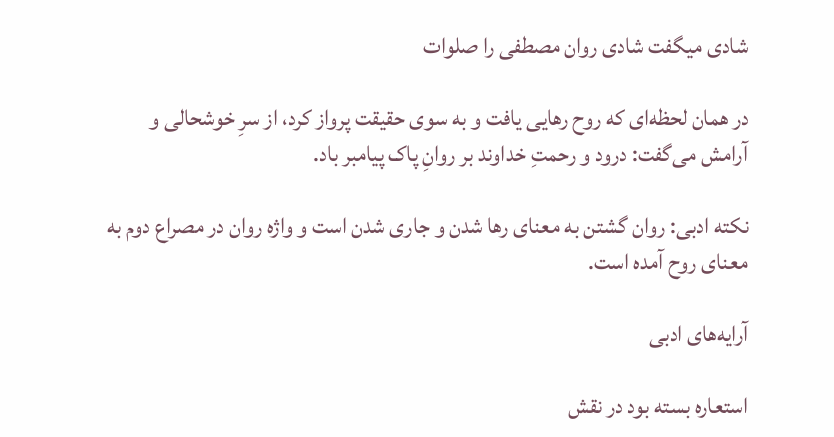شادی میگفت شادی روان مصطفی را صلوات

در همان لحظه‌ای که روح رهایی یافت و به سوی حقیقت پرواز کرد، از سرِ خوشحالی و آرامش می‌گفت: درود و رحمتِ خداوند بر روانِ پاک پیامبر باد.

نکته ادبی: روان گشتن به معنای رها شدن و جاری شدن است و واژه روان در مصراع دوم به معنای روح آمده است.

آرایه‌های ادبی

استعاره بسته بود در نقش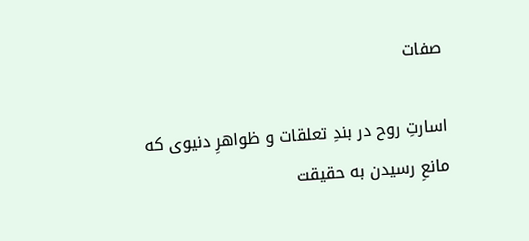صفات

اسارتِ روح در بندِ تعلقات و ظواهرِ دنیوی که مانعِ رسیدن به حقیقت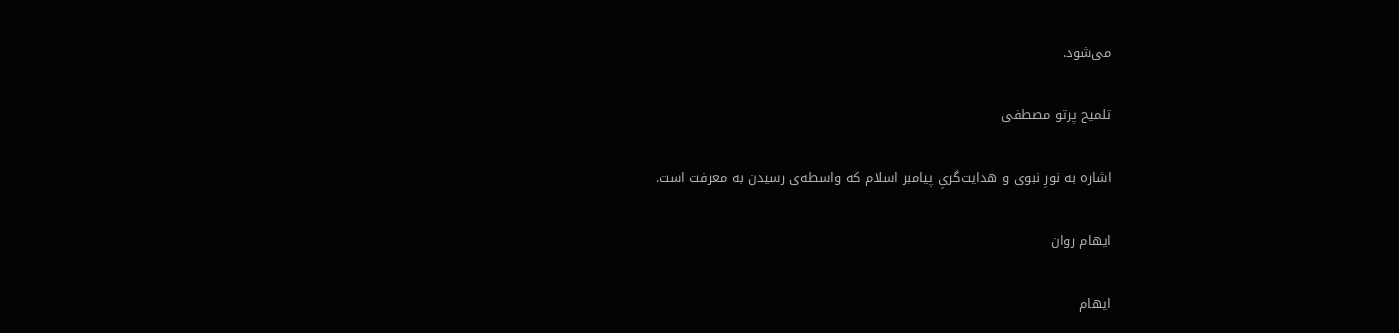می‌شود.

تلمیح پرتو مصطفی

اشاره به نورِ نبوی و هدایت‌گریِ پیامبر اسلام که واسطه‌ی رسیدن به معرفت است.

ایهام روان

ایهام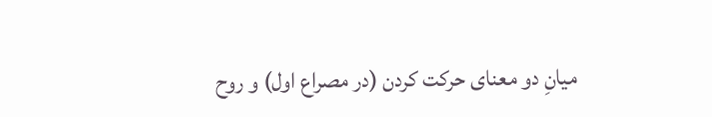میانِ دو معنای حرکت کردن (در مصراع اول) و روح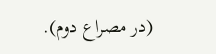(در مصراع دوم).